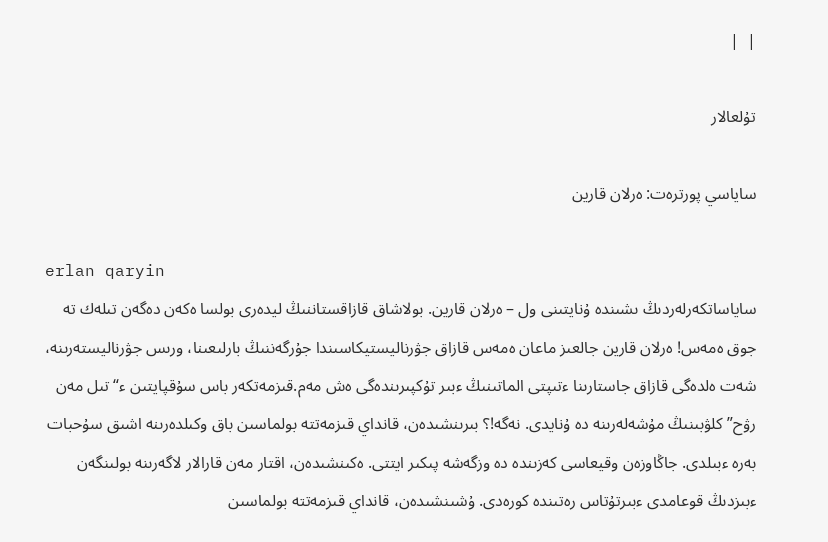|  |

تۇلعالار

ساياسي پورترەت: ەرلان قارين

erlan qaryin
ساياساتكەرلەردىڭ ىشىندە ۇنايتىنى ول – ەرلان قارين. بولاشاق قازاقستاننىڭ ليدەرى بولسا ەكەن دەگەن تىلەك تە جوق ەمەس! ەرلان قارين جالعىز ماعان ەمەس قازاق جۋرناليستيكاسىندا جۇرگەننىڭ بارلىعىنا، ورىس جۋرناليستەرىنە، شەت ەلدەگى قازاق جاستارىنا ءتىپتى الماتىنىڭ ءبىر تۇكپىرىندەگى ەش مەم.قىزمەتكەر باس سۇقپايتىن ء“تىل مەن رۋح” كلۋبىنىڭ مۇشەلەرىنە دە ۇنايدى. نەگە!؟ بىرىنشىدەن، قانداي قىزمەتتە بولماسىن باق وكىلدەرىنە اشىق سۇحبات بەرە ءبىلدى. جاڭاوزەن وقيعاسى كەزىندە دە وزگەشە پىكىر ايتتى. ەكىنشىدەن، اقتار مەن قارالار لاگەرىنە بولىنگەن ءبىزدىڭ قوعامدى ءبىرتۇتاس رەتىندە كورەدى. ۇشىنشىدەن، قانداي قىزمەتتە بولماسىن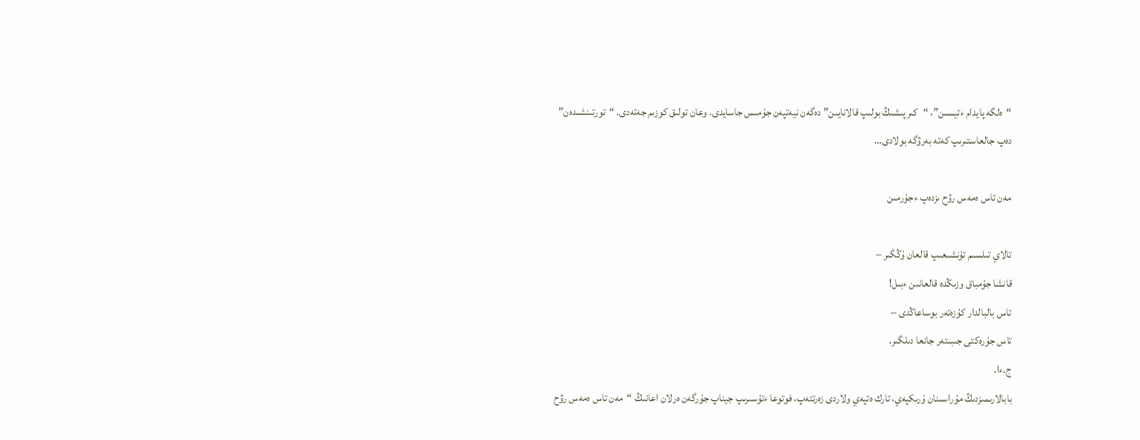“ەلگە پايدام ءتيسىن”، “كىرپىشىڭ بولىپ قالانايىن” دەگەن نيەتپەن جۇمىس جاسايدى. وعان تولىق كوزىم جەتەدى. “تورتىنشىدەن” دەپ جالعاستىرىپ كەتە بەرۋگە بولادى…

مەن تاس ەمەس رۋح ىزدەپ ءجۇرمىن

تالاي تىلسىم تۇنشىعىپ قالعان ۇڭگىر –
قانشا جۇمباق وزىڭدە قالعانىن ءبىل!
تاس بالبالدار كۇزەتەر بوساعاڭدى –
تاس جۇرەكتى جىبىتەر جانعا دىلگىر.
ج.ءا.
بابالارىمىزدىڭ مۇراسىنان ۇرىكپەي، تارك ەتپەي ولاردى زەرتتەپ، فوتوعا ءتۇسىرىپ جيناپ جۇرگەن ەرلان اعانىڭ “مەن تاس ەمەس رۋح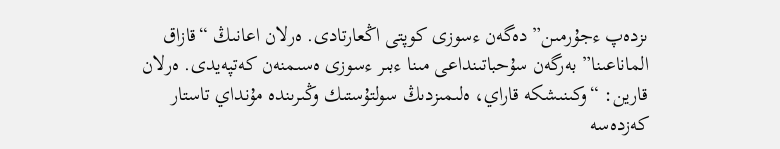ىزدەپ ءجۇرمىن” دەگەن ءسوزى كوپتى اڭعارتادى. ەرلان اعانىڭ “قازاق الماناعىنا” بەرگەن سۇحباتىنداعى مىنا ءبىر ءسوزى ەسىمنەن كەتپەيدى. ەرلان قارين: “وكىنىشكە قاراي، ەلىمىزدىڭ سولتۇستىك وڭىرىندە مۇنداي تاستار كەزدەسە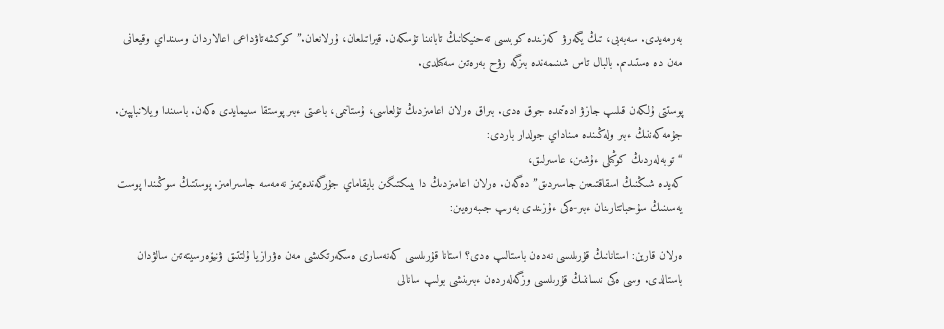بەرمەيدى. سەبەبى، تىڭ يگەرۋ كەزىندە كوبىسى تەحنيكانىڭ تابانىنا تۇسكەن. قيراتىلعان، ۇرلانعان.” كوكشەتاۋداعى اعالاردان وسىنداي وقيعانى مەن دە ەستىدىم. بالبال تاس شىنىمەندە بىزگە رۋح بەرەتىن سەكىلدى.

پوستتى ۇلكەن قىلىپ جازۋ ادەتىمدە جوق ەدى. بىراق ەرلان اعامىزدىڭ تۇلعاسى، ۇستانىمى، باعىتى ءبىر پوستقا سىيمايدى ەكەن. باسىندا ويلانباپپىن. جۇمەكەننىڭ ءبىر ولەڭىندە مىناداي جولدار باردى:
“توبەلەردىڭ كوڭىلى ءۇشىن، عاسىرلىق،
كەيدە شىڭنىڭ اسقاقتىعىن جاسىردىق” دەگەن. ەرلان اعامىزدىڭ دا بيىكتىگىن بايقاماي جۇرگەندەيمىز نەمەسە جاسىرامىز. پوستتىڭ سوڭىندا پوست يەسىنىڭ سۇحباتتارىنان ءبىر-ەكى ءۇزىندى بەرىپ جىبەرەيىن:

ەرلان قارين: استانانىڭ قۇرىلىسى نەدەن باستالىپ ەدى؟ استانا قۇرىلىسى كەنەسارى ەسكەرتكىشى مەن ەۋرازيا ۇلتتىق ۋنيۆەرسيتەتىن سالۋدان باستالدى. وسى ەكى نىساننىڭ قۇرىلىسى وزگەلەردەن ءبىرىنشى بولىپ سانالى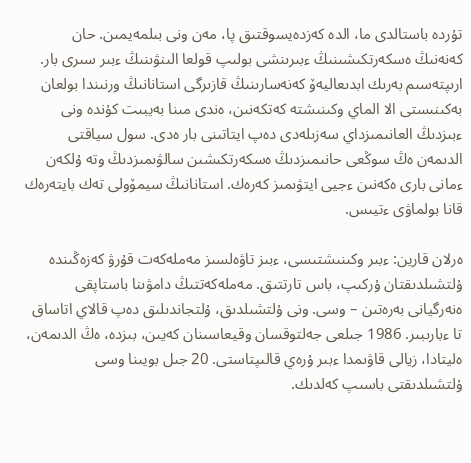تۇردە باستالدى ما، الدە كەزدەيسوقتىق پا، مەن ونى بىلمەيمىن. حان كەنەنىڭ ەسكەرتكىشىنىڭ ءبىرىنشى بولىپ قولعا الىنۋىنىڭ ءبىر سىرى بار. ارىپتەسىم بەرىك ابدىعاليەۆ كەنەسارىنىڭ قازىرگى استانانىڭ ورنىندا بولعان بەكىنىستى الا الماي وكىنىشتە كەتكەنىن، ەندى مىنا بەيبىت كۇندە ونى ءبىزدىڭ العانىمىزداي سەزىلەدى دەپ ايتاتىنى بار ەدى. سول سياقتى الدىمەن ەڭ سوڭعى حانىمىزدىڭ ەسكەرتكىشىن سالۋىمىزدىڭ وتە ۇلكەن ءمانى بارى ەكەنىن ءجيى ايتۋىمىز كەرەك. استانانىڭ سيمۆولى تەك بايتەرەك قانا بولماۋى ءتيىس.

ەرلان قارين: ءبىر وكىنىشتىسى، ءبىز تاۋەلسىز مەملەكەت قۇرۋ كەزەڭىندە ۇلتشىلدىقتان ۇركىپ، باس تارتتىق. مەملەكەتتىڭ دامۋىنا باستاپقى ەنەرگيانى بەرەتىن – وسى. ونى ۇلتشىلدىق، ۇلتجاندىلىق دەپ قالاي اتاساق تا ءبارىبىر. 1986 جىلعى جەلتوقسان وقيعاسىنان كەيىن، بىزدە، ەڭ الدىمەن، ەليتادا، زيالى قاۋىمدا ءبىر ۇرەي قالىپتاستى. 20 جىل بويىنا وسى ۇلتشىلدىقتى باسىپ كەلدىك.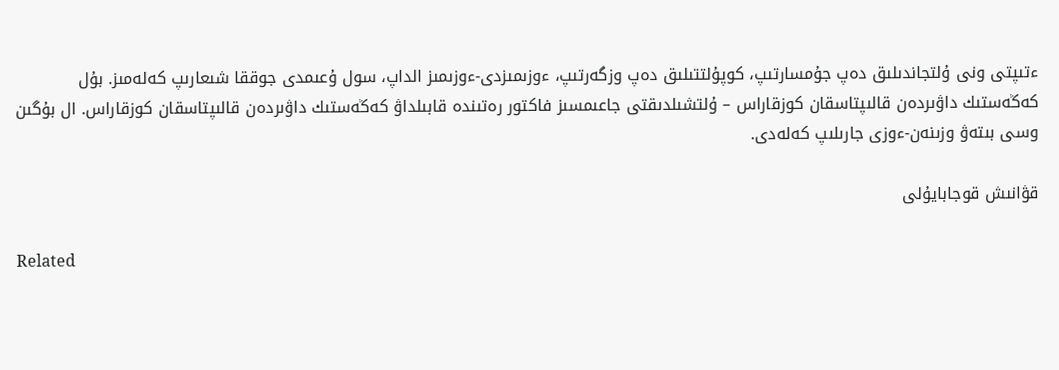ءتىپتى ونى ۇلتجاندىلىق دەپ جۇمسارتىپ، كوپۇلتتىلىق دەپ وزگەرتىپ، ءوزىمىزدى-ءوزىمىز الداپ، سول ۇعىمدى جوققا شىعارىپ كەلەمىز. بۇل كەڭەستىك داۋىردەن قالىپتاسقان كوزقاراس – ۇلتشىلدىقتى جاعىمسىز فاكتور رەتىندە قابىلداۋ كەڭەستىك داۋىردەن قالىپتاسقان كوزقاراس. ال بۇگىن وسى بىتەۋ وزىنەن-ءوزى جارىلىپ كەلەدى.

قۋانىش قوجابايۇلى

Related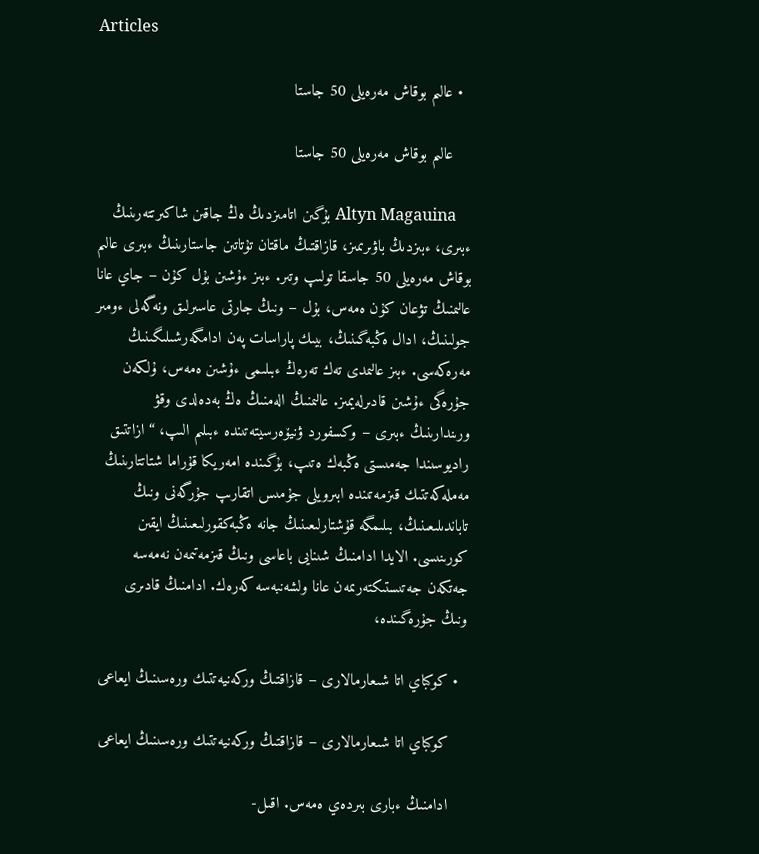Articles

  • عالىم بوقاش مەرەيلى 50 جاستا

    عالىم بوقاش مەرەيلى 50 جاستا

    Altyn Magauina بۇگىن اتامىزدىڭ ەڭ جاقىن شاكىرتتەرىنىڭ ءبىرى، ءبىزدىڭ باۋىرىمىز، قازاقتىڭ ماقتان تۇتاتىن جاستارىنىڭ ءبىرى عالىم بوقاش مەرەيلى 50 جاسقا تولىپ وتىر. ءبىز ءۇشىن بۇل كۇن – جاي عانا عالىمنىڭ تۋعان كۇن ەمەس، بۇل – ونىڭ جارتى عاسىرلىق ونەگەلى ءومىر جولىنىڭ، ادال ەڭبەگىنىڭ، بيىك پاراسات پەن ادامگەرشىلىگىنىڭ مەرەكەسى. ءبىز عالىمدى تەك تەرەڭ ءبىلىمى ءۇشىن ەمەس، ۇلكەن جۇرەگى ءۇشىن قادىرلەيمىز. عالىمنىڭ الەمنىڭ ەڭ بەدەلدى وقۋ ورىندارىنىڭ ءبىرى – وكسفورد ۋنيۆەرسيتەتىندە ءبىلىم الىپ، “ازاتتىق راديوسىندا جەمىستى ەڭبەك ەتىپ، بۇگىندە امەريكا قۇراما شتاتتارىنىڭ مەملەكەتتىك قىزمەتىندە ابىرويلى جۇمىس اتقارىپ جۇرگەنى ونىڭ تاباندىلىعىنىڭ، بىلىمگە قۇشتارلىعىنىڭ جانە ەڭبەكقورلىعىنىڭ ايقىن كورىنىسى. الايدا ادامنىڭ شىنايى باعاسى ونىڭ قىزمەتىمەن نەمەسە جەتكەن جەتىستىكتەرىمەن عانا ولشەنبەسە كەرەك. ادامنىڭ قادىرى ونىڭ جۇرەگىندە،

  • كوكباي اتا شىعارمالارى – قازاقتىڭ وركەنيەتتىك ورەسىنىڭ ايعاعى

    كوكباي اتا شىعارمالارى – قازاقتىڭ وركەنيەتتىك ورەسىنىڭ ايعاعى

    ادامنىڭ ءبارى بىردەي ەمەس. اقىل-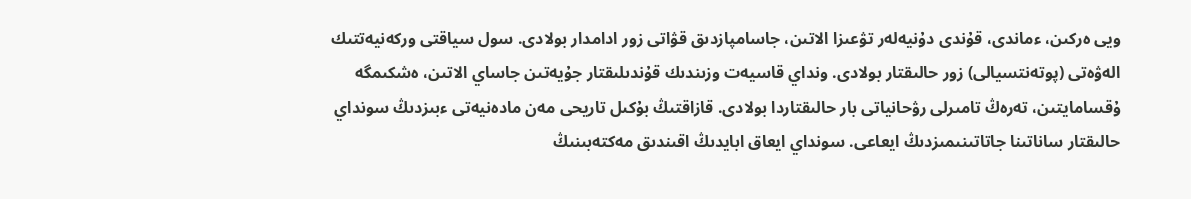ويى ەركىن، ءماندى، قۇندى دۇنيەلەر تۋعىزا الاتىن، جاسامپازدىق قۋاتى زور ادامدار بولادى. سول سياقتى وركەنيەتتىك الەۋەتى (پوتەنتسيالى) زور حالىقتار بولادى. ونداي قاسيەت وزىندىك قۇندىلىقتار جۇيەتىن جاساي الاتىن، ەشكىمگە ۇقسامايتىن، تەرەڭ تامىرلى رۋحانياتى بار حالىقتاردا بولادى. قازاقتىڭ بۇكىل تاريحى مەن مادەنيەتى ءبىزدىڭ سونداي حالىقتار ساناتىنا جاتاتىنىمىزدىڭ ايعاعى. سونداي ايعاق ابايدىڭ اقىندىق مەكتەبىنىڭ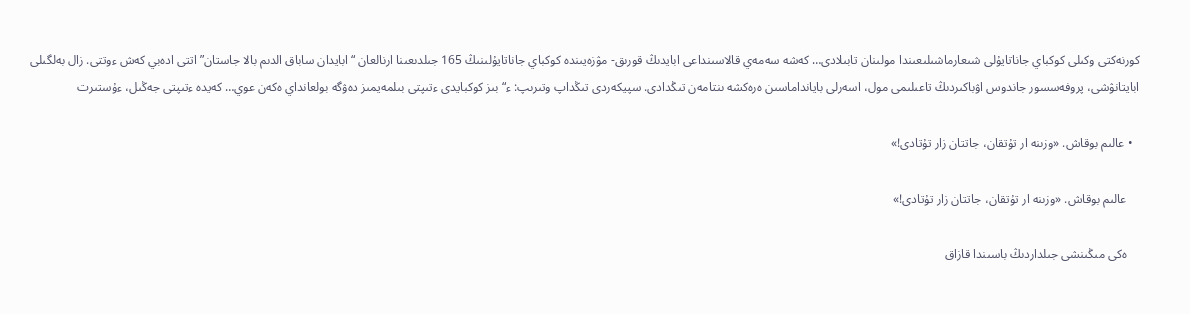كورنەكتى وكىلى كوكباي جاناتايۇلى شىعارماشىلىعىندا مولىنان تابىلادى… كەشە سەمەي قالاسىنداعى ابايدىڭ قورىق- مۋزەيىندە كوكباي جاناتايۇلىنىڭ 165 جىلدىعىنا ارنالعان “ابايدان ساباق الدىم بالا جاستان” اتتى ادەبي كەش ءوتتى. زال بەلگىلى ابايتانۋشى، پروفەسسور جاندوس اۋباكىردىڭ تاعىلىمى مول، اسەرلى بايانداماسىن ەرەكشە ىنتامەن تىڭدادى. سپيكەردى تىڭداپ وتىرىپ: ء“بىز كوكبايدى ءتىپتى بىلمەيمىز دەۋگە بولعانداي ەكەن عوي… كەيدە ءتىپتى جەڭىل، ءۇستىرت

  • عالىم بوقاش. «وزىنە ار تۇتقان، جاتتان زار تۇتادى!»

    عالىم بوقاش. «وزىنە ار تۇتقان، جاتتان زار تۇتادى!»

    ەكى مىڭىنشى جىلداردىڭ باسىندا قازاق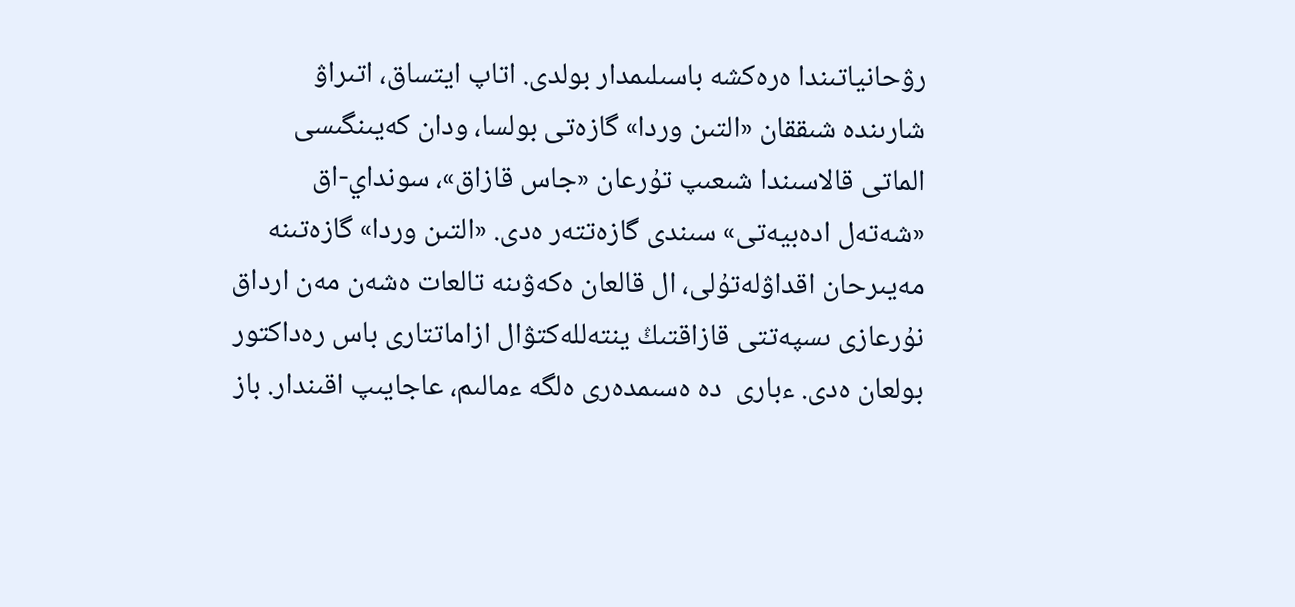رۋحانياتىندا ەرەكشە باسىلىمدار بولدى. اتاپ ايتساق، اتىراۋ شارىندە شىققان «التىن وردا» گازەتى بولسا، ودان كەيىنگىسى الماتى قالاسىندا شىعىپ تۇرعان «جاس قازاق»، سونداي-اق «شەتەل ادەبيەتى» سىندى گازەتتەر ەدى. «التىن وردا» گازەتىنە مەيىرحان اقداۋلەتۇلى، ال قالعان ەكەۋىنە تالعات ەشەن مەن ارداق نۇرعازى ىسپەتتى قازاقتىڭ ينتەللەكتۋال ازاماتتارى باس رەداكتور بولعان ەدى. ءبارى  دە ەسىمدەرى ەلگە ءمالىم، عاجايىپ اقىندار. باز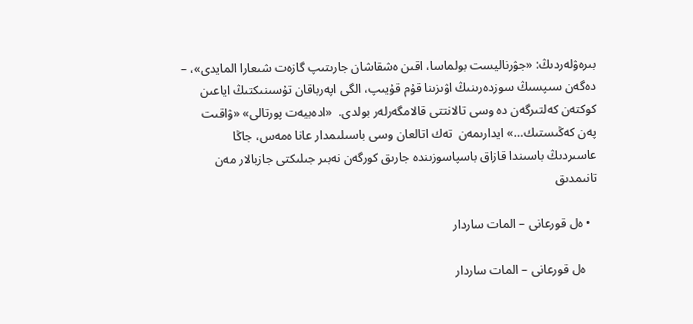بىرەۋلەردىڭ: «جۋرناليست بولماسا، اقىن ەشقاشان جارىتىپ گازەت شىعارا المايدى»، – دەگەن سىپسىڭ سوزدەرىنىڭ اۋىزىنا قۇم قۇيىپ، الگى اپەرباقان تۇسىنىكتىڭ اياعىن كوكتەن كەلتىرگەن دە وسى تالانتتى قالامگەرلەر بولدى.  «ادەبيەت پورتالى» «ۋاقىت پەن كەڭىستىك…» ايدارىمەن  تەك اتالعان وسى باسىلىمدار عانا ەمەس، جاڭا عاسىردىڭ باسىندا قازاق باسپاسوزىندە جارىق كورگەن نەبىر جىلىكتى جازبالار مەن تانىمدىق

  • ەل قورعانى – المات ساردار

    ەل قورعانى – المات ساردار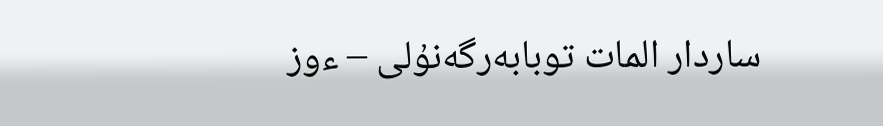ساردار المات توبابەرگەنۇلى – ءوز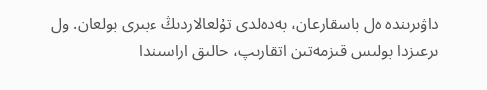داۋىرىندە ەل باسقارعان، بەدەلدى تۇلعالاردىڭ ءبىرى بولعان. ول ىرعىزدا بولىس قىزمەتىن اتقارىپ، حالىق اراسىندا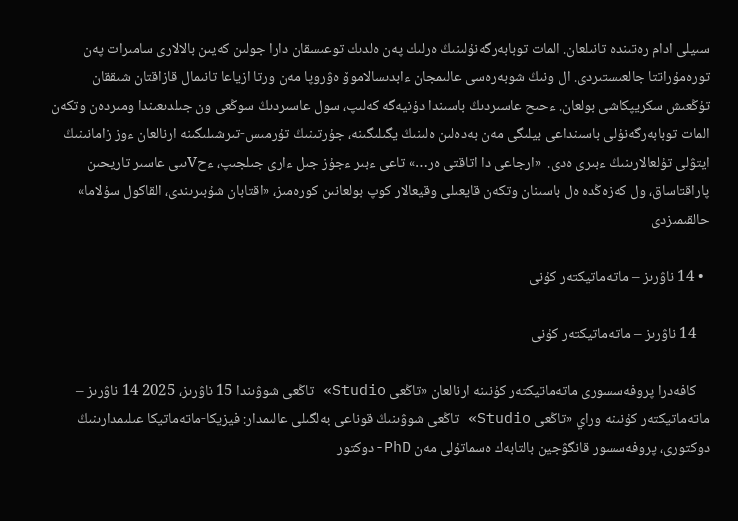سىيلى ادام رەتىندە تانىلعان. المات توبابەرگەنۇلىنىڭ ەرلىك پەن ەلدىك توعىسقان دارا جولىن كەيىن بالالارى سامىرات پەن تورەمۇراتتا جالعىستىردى. ال ونىڭ شوبەرەسى عالىمجان ءابدىسالاموۆ ەۋروپا مەن ورتا ازياعا تانىمال قازاقتان شىققان تۇڭعىش سكريپكاشى بولعان. ءحىح عاسىردىڭ باسىندا دۇنيەگە كەلىپ، سول عاسىردىڭ سوڭعى ون جىلدىعىندا ومىردەن وتكەن المات توبابەرگەنۇلى باسىنداعى بيلىگى مەن بەدەلىن ەلىنىڭ يگىلىگىنە، جۇرتىنىڭ تۇرمىس-تىرشىلىگىنە ارنالعان ءوز زامانىنىڭ ايتۋلى تۇلعالارىنىڭ ءبىرى ەدى.  «ارجاعى دا اتاقتى ەر…» تاعى ءبىر ءجۇز جىل ءارى جىلجىپ، ءحVىىى عاسىر تاريحىن پاراقتاساق، ول كەزەڭدە ەل باسىنان وتكەن قايعىلى وقيعالار كوپ بولعانىن كورەمىز، «اقتابان شۇبىرىندى، القاكول سۇلاما» حالقىمىزدى

  • 14 ناۋرىز – ماتەماتيكتەر كۇنى

    14 ناۋرىز – ماتەماتيكتەر كۇنى

    كافەدرا پروفەسسورى ماتەماتيكتەر كۇنىنە ارنالعان «تاڭعى Studio» تاڭعى شوۋىندا 15 ناۋرىز، 2025 14 ناۋرىز – ماتەماتيكتەر كۇنىنە وراي «تاڭعى Studio» تاڭعى شوۋىنىڭ قوناعى بەلگىلى عالىمدار: فيزيكا-ماتەماتيكا عىلىمدارىنىڭ دوكتورى، پروفەسسور قانگۋجين بالتابەك ەسماتۇلى مەن PhD-دوكتور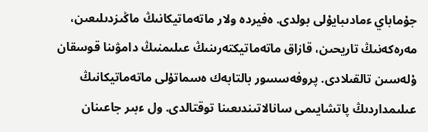جۇماباي ءمادىبايۇلى بولدى. ەفيردە ولار ماتەماتيكانىڭ ماڭىزدىلىعىن، مەرەكەنىڭ تاريحىن، قازاق ماتەماتيكتەرىنىڭ عىلىمنىڭ دامۋىنا قوسقان ۇلەسىن تالقىلادى. پروفەسسور بالتابەك ەسماتۇلى ماتەماتيكانىڭ عىلىمداردىڭ پاتشايىمى سانالاتىندىعىنا توقتالدى. ول ءبىر جاعىنان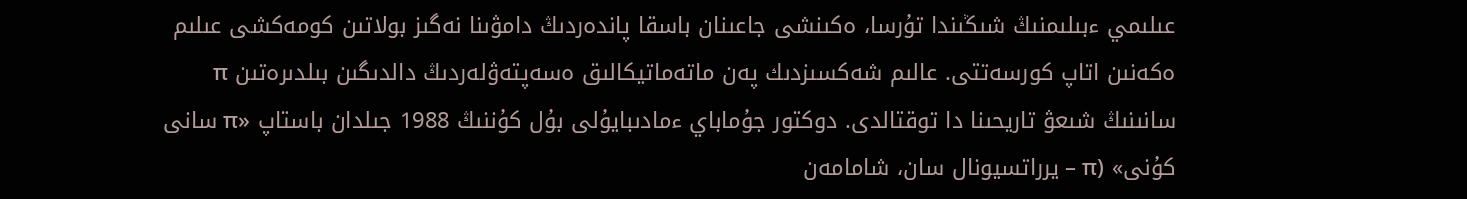عىلىمي ءبىلىمنىڭ شىڭىندا تۇرسا، ەكىنشى جاعىنان باسقا پاندەردىڭ دامۋىنا نەگىز بولاتىن كومەكشى عىلىم ەكەنىن اتاپ كورسەتتى. عالىم شەكسىزدىك پەن ماتەماتيكالىق ەسەپتەۋلەردىڭ دالدىگىن بىلدىرەتىن π سانىنىڭ شىعۋ تاريحىنا دا توقتالدى. دوكتور جۇماباي ءمادىبايۇلى بۇل كۇننىڭ 1988 جىلدان باستاپ «π سانى كۇنى» (π – يرراتسيونال سان، شامامەن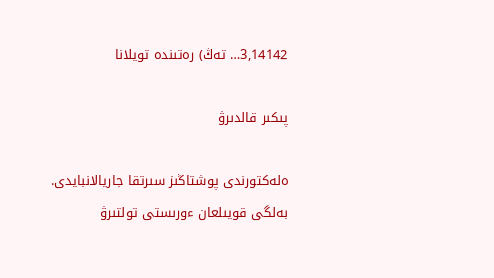3,14142… تەڭ) رەتىندە تويلانا

پىكىر قالدىرۋ

ەلەكتورندى پوشتاڭىز سىرتقا جاريالانبايدى. بەلگى قويىلعان ءورىستى تولتىرۋ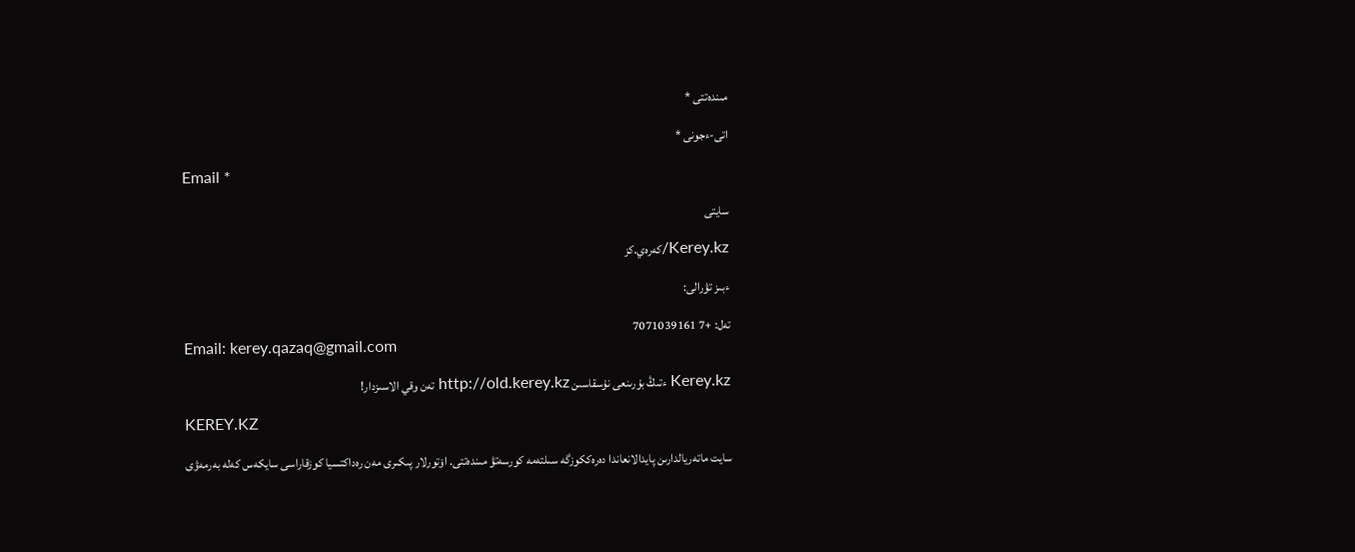مىندەتتى *

اتى-ءجونى *

Email *

سايتى

Kerey.kz/كەرەي.كز

ءبىز تۋرالى:

تەل: +7 7071039161
Email: kerey.qazaq@gmail.com

Kerey.kz ءتىڭ بۇرىنعى نۇسقاسىن http://old.kerey.kz تەن وقي الاسىزدار!

KEREY.KZ

سايت ماتەريالدارىن پايدالانعاندا دەرەككوزگە سىلتەمە كورسەتۋ مىندەتتى. اۆتورلار پىكىرى مەن رەداكتسيا كوزقاراسى سايكەس كەلە بەرمەۋى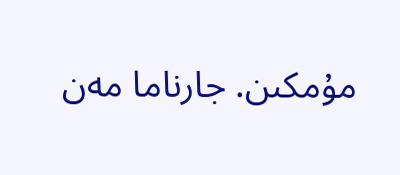مۇمكىن. جارناما مەن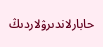حابارلاندىرۋلاردىڭ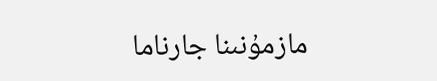مازمۇنىنا جارناما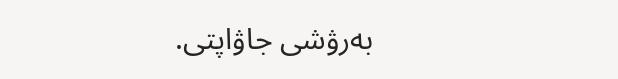بەرۋشى جاۋاپتى.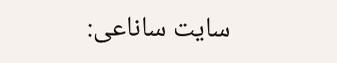سايت ساناعى: